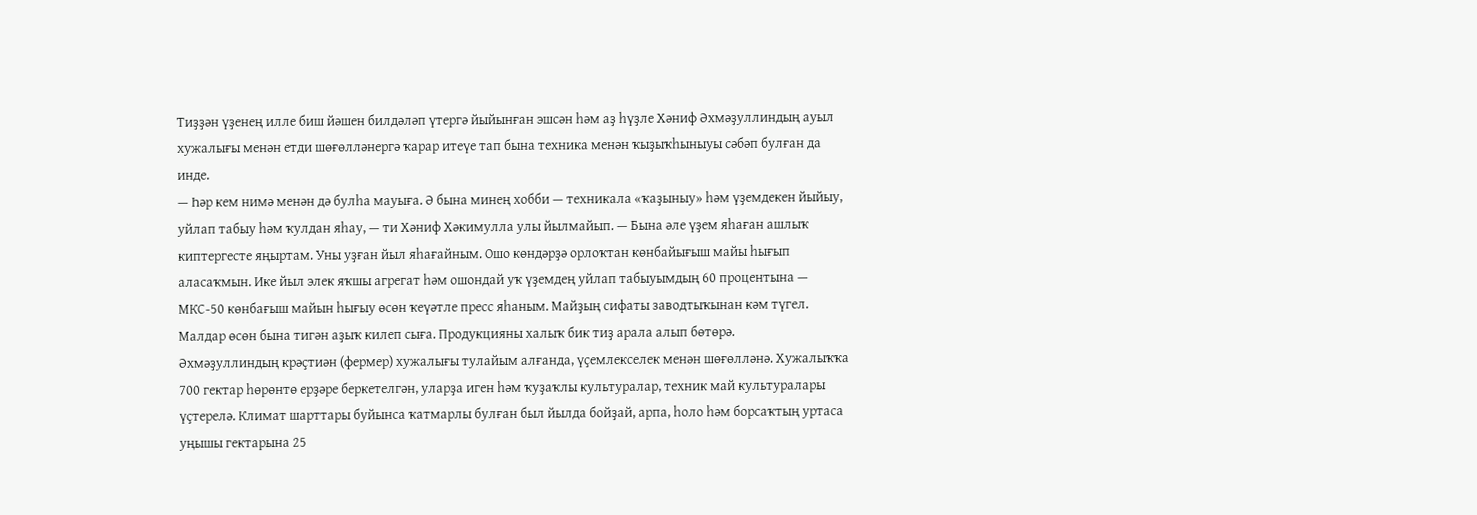Тиҙҙән үҙенең илле биш йәшен билдәләп үтeргә йыйынған эшсән hәм аҙ һүҙле Хәниф Әхмәҙуллиндың ауыл хужалығы менән етди шөғөлләнергә ҡарар итеүе тап бына техника менән ҡыҙыҡһыныуы сәбәп булған да инде.
— Һәр кем нимә менән дә булһа мауыға. Ә бына минең хобби — техникала «ҡаҙыныу» һәм үҙемдекен йыйыу, уйлап табыу hәм ҡулдан яһау, — ти Хәниф Хәкимулла улы йылмайып. — Бына әле үҙем яһаған ашлыҡ киптергесте яңыртам. Уны уҙған йыл яһағайным. Ошо көндәрҙә орлоҡтан көнбайығыш майы һығып аласаҡмын. Ике йыл элек яҡшы агрегат hәм ошондай уҡ үҙемдең уйлап табыуымдың 60 процентына — МКС-50 көнбағыш майын һығыу өсөн ҡеүәтле пресс яһаным. Майҙың сифаты заводтыҡынан кәм түгел. Малдар өсөн бына тигән аҙыҡ килеп сыға. Продукцияны халыҡ бик тиҙ арала алып бөтөрә.
Әхмәҙуллиндың крәҫтиән (фермер) хужалығы тулайым алғанда, үҫемлекселек менән шөғөлләнә. Хужалыҡҡа 700 гектар һөрөнтө ерҙәре беркетелгән, уларҙа иген һәм ҡуҙаҡлы культуралар, техник май культуралары үҫтерелә. Климат шарттары буйынса ҡатмарлы булған был йылда бойҙай, арпа, һоло hәм борсаҡтың уртаса уңышы гектарына 25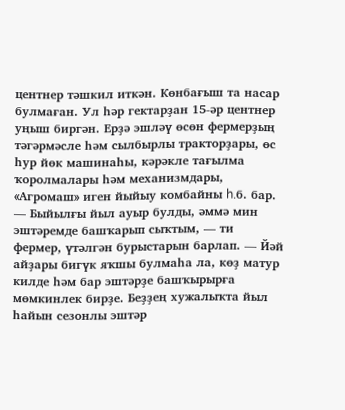центнер тәшкил иткән. Көнбағыш та насар булмаған. Ул hәр гектарҙан 15-әр центнер уңыш биргән. Ерҙә эшләү өсөн фермерҙың тәгәрмәсле hәм сылбырлы тракторҙары, өс һур йөк машинаһы, кәрәкле тағылма ҡоролмалары һәм механизмдары, «Агромаш» иген йыйыу комбайны h.б. бар.
— Быйылғы йыл ауыр булды, әммә мин эштәремде башҡарып сыҡтым, — ти фермер, үтәлгән бурыстарын барлап. — Йәй айҙары бигүк яҡшы булмаһа ла, көҙ матур килде һәм бар эштәрҙе башҡырырға мөмкинлек бирҙе. Беҙҙең хужалыҡта йыл һайын сезонлы эштәр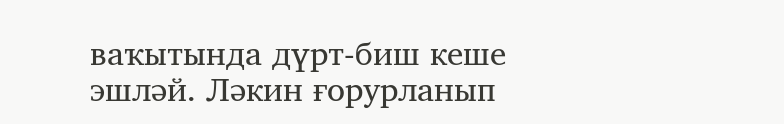ваҡытында дүрт-биш кеше эшләй. Ләкин ғорурланып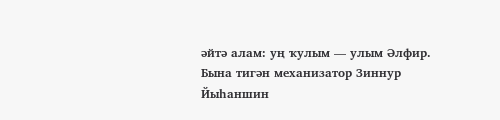әйтә алам: уң ҡулым — улым Әлфир. Бына тигән механизатор Зиннур Йыһаншин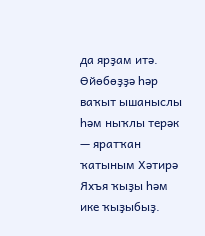да ярҙам итә. Өйөбөҙҙә һәр ваҡыт ышаныслы һәм ныҡлы терәк — яратҡан ҡатыным Хәтирә Яхъя ҡыҙы hәм ике ҡыҙыбыҙ.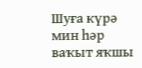Шуға күрә мин һәр ваҡыт яҡшы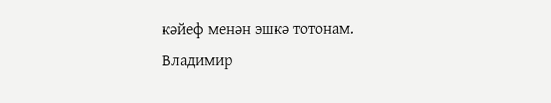кәйеф менән эшкә тотонам.
Владимир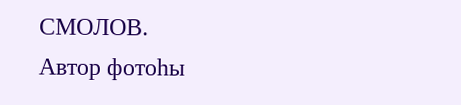СМОЛОВ.
Автор фотоһы